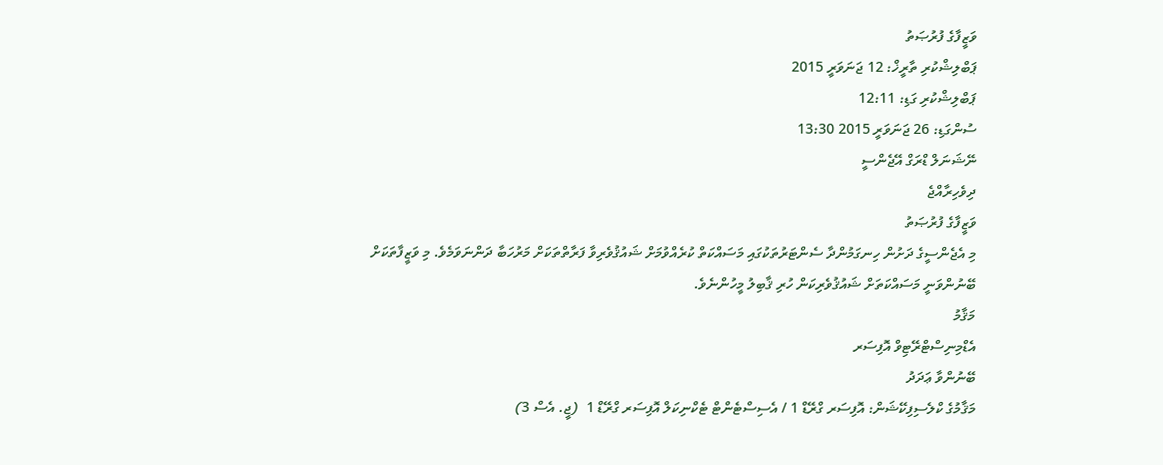ވަޒީފާގެ ފުރުޞަތު
ޕަބްލިޝްކުރި ތާރީޚް: 12 ޖަނަވަރީ 2015
ޕަބްލިޝްކުރި ގަޑި: 12:11
ސުންގަޑި: 26 ޖަނަވަރީ 2015 13:30
ނޭޝަނަލް ޑްރަގް އޭޖެންސީ
ދިވެހިރާއްޖެ
ވަޒީފާގެ ފުރުޞަތު
މި އެޖެންސީގެ ދަށުން ހިނގަމުންދާ ސެންޓަރުތަކުގައި މަސައްކަތް ކުރެއްވުމަށް ޝައުޤުވެރިވާ ފަރާތްތަކަށް މަރުހަބާ ދަންނަވަމެވެ. މި ވަޒީފާތަކަށް ބޭނުންވަނީ މަސައްކަތަށް ޝައުޤުވެރިކަން ހުރި ޤާބިލު މީހުންނެވެ.
މަޤާމު
އެޑްމިނިސްޓްރޭޓިވް އޮފިސަރ
ބޭނުންވާ ޢަދަދު
މަޤާމުގެ ކްލެސިފިކޭޝަން: އޮފިސަރ ގްރޭޑް 1 / އެސިސްޓެންޓް ޓެކްނިކަލް އޮފިސަރ ގްރޭޑް 1  (ޖީ. އެސް 3)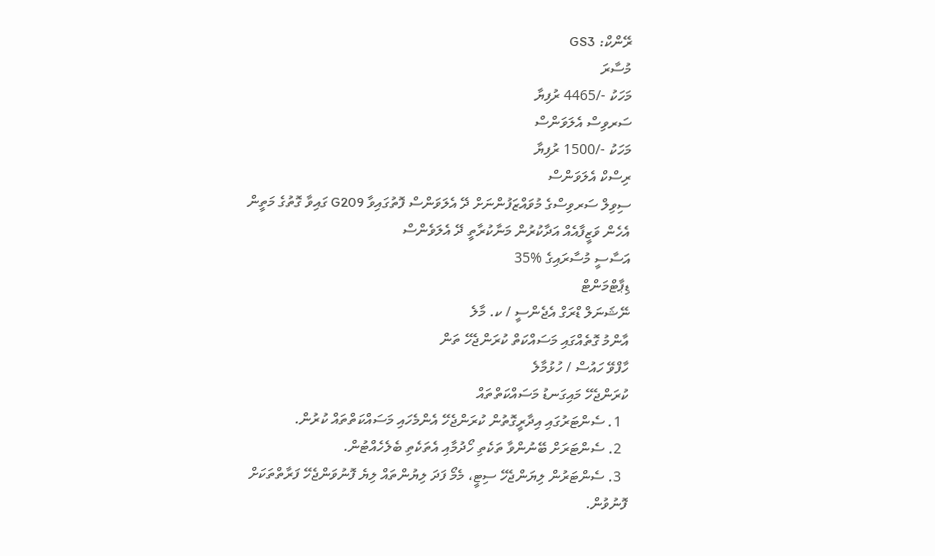ރޭންކް: GS3
މުސާރަ
މަހަކު -/4465 ރުފިޔާ
ސަރވިސް އެލަވަންސް
މަހަކު -/1500 ރުފިޔާ
ރިސްކް އެލަވަންސް
ސިވިލް ސަރވިސްގެ މުވައްޒަފުންނަށް ދޭ އެލަވަންސް ފޮތުގައިވާ G209 ގައިވާ ގޮތުގެ މަތީން
އެހެން ވަޒީފާއެއް އަދާކުރުން މަނާކުރާތީ ދޭ އެލަވެންސް
އަސާސީ މުސާރައިގެ %35
ޑިޕާޓްމަންޓް
ނޭޝަނަލް ޑްރަގް އެޖެންސީ / ކ. މާލެ
އާންމު ގޮތެއްގައި މަސައްކަތް ކުރަންޖެހޭ ތަން
ހާފްވޭ ހައުސް / ހުޅުމާލެ
ކުރަންޖެހޭ މައިގަނޑު މަސައްކަތްތައް
  1. ސެންޓަރުގައި އިދާރީގޮތުން ކުރަންޖެހޭ އެންމެހައި މަސައްކަތްތައް ކުރުން.
  2. ސެންޓަރަށް ބޭނުންވާ ތަކެތި ހޯދުމާއި އެތަކެތި ބެލެހެއްޓުން.
  3. ސެންޓަރުން ލިޔަންޖެހޭ ސިޓީ، މެމޯ ފަދަ ލިޔުންތައް ލިޔެ ފޮނުވަންޖެހޭ ފަރާތްތަކަށް ފޮނުވުން.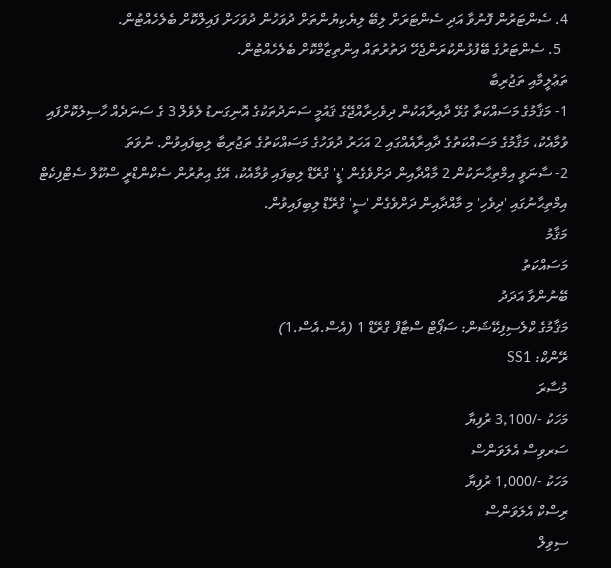4. ސެންޓަރުން ފޮނުވާ އަދި ސެންޓަރަށް ލިބޭ ލިޔެކިޔުންތަށް ދުވަހުން ދުވަހަށް ފައިލްކޮށް ބެލެހެއްޓުން.
  5. ސެންޓަރުގެ ބޭފުޅުންކުރަންޖެހޭ ދަތުރުތައް އިންތިޒާމްކޮށް ބެލެހެއްޓުން.
ތަޢުލީމާއި ތަޖުރިބާ
1- މަޤާމުގެ މަސައްކަތާ ގުޅޭ ދާއިރާއަކުން ދިވެހިރާއްޖޭގެ ޤައުމީ ސަނަދުތަކުގެ އޮނިގަނޑު ލެވެލް 3 ގެ ސަނަދެއް ހާސިލުކޮށްފައި ވުމާއެކު، މަޤާމުގެ މަސައްކަތުގެ ދާއިރާއެއްގައި 2 އަހަރު ދުވަހުގެ މަސައްކަތުގެ ތަޖުރިބާ ލިބިފައިވުން. ނުވަތަ
2- ސާނަވީ އިމްތިޙާނަކުން 2 މާއްދާއިން ދަށްވެގެން 'ޑީ' ގްރޭޑް ލިބިފައި ވުމާއެކު، އޭގެ އިތުރުން ސެކްންޑްރީ ސްކޫލް ސެޓްފިކެޓް އިމްތިޙާނުގައި 'ދިވެހި' މި މާއްދާއިން ދަށްވެގެން 'ސީ' ގްރޭޑް ލިބިފައިވުން.
މަޤާމު
މަސައްކަތު
ބޭނުންވާ އަދަދު
މަޤާމުގެ ކްލެސިފިކޭޝަން: ސަޕޯޓް ސްޓާފް ގްރޭޑް 1 (އެސް.އެސް.1)
ރޭންކް: SS1
މުސާރަ
މަހަކު -/3,100 ރުފިޔާ
ސަރވިސް އެލަވަންސް
މަހަކު -/1,000 ރުފިޔާ
ރިސްކް އެލަވަންސް
ސިވިލް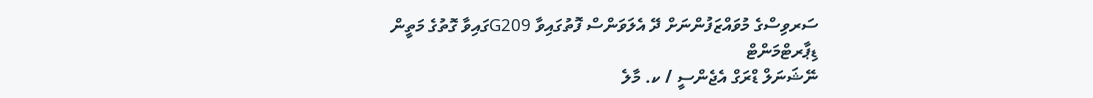ސަރވިސްގެ މުވައްޒަފުންނަށް ދޭ އެލަވަންސް ފޮތުގައިވާ G209ގައިވާ ގޮތުގެ މަތީން
ޑިޕާރޓްމަންޓް
ނޭޝަނަލް ޑްރަގް އެޖެންސީ / ކ. މާލެ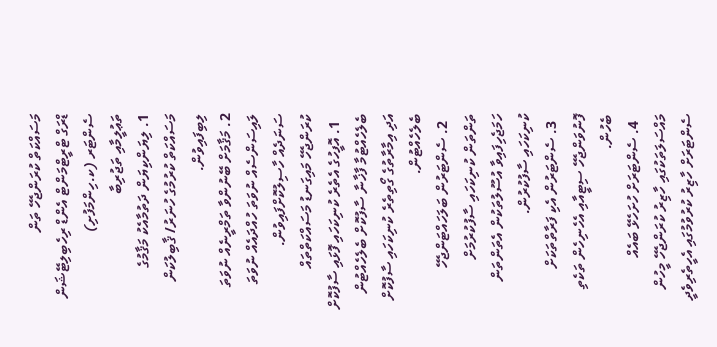މަސައްކަތް ކުރަންޖެހޭ ތަން
ޑްރަގް ޓްރީޓްމަންޓް އެންޑް ރިހެބިލިޓޭޝަން ސެންޓަރ (ކ.ހިންމަފުށި)
ތަޢުލީމާއި ތަޖުރިބާ
1. ލިޔަންކިޔަން ދަތުމާއެކު މަޤާމުގެ މަސައްކަތް ކުރުމުގެ ހުނަރު/ ޤާބިލުކަން ލިބިފައިވުން.
2. މަޤާމަށް ބޭނުންވާ ތަމްރީނެއް ނުވަތަ ލައިސަންސެއް ނުވަތަ ހުއްދައެއް ނުވަތަ ސަނަދެއް ހާސިލުކޮށްފައިވުން.
ކުރަންޖެހޭ މައިގަނޑު މަސައްކަތްތައް
  1. އޮފީހުގެ އެތެރެ ކުނިކަހައި ފޮޅައި ސާފުކޮށް ބެލެހެއްޓުމާ ފާޚާނާ ސާފުކޮށް ބެލެހެއްޓުން އަދި އިމާރާތުގެ ގޯތިތެރެ ކުނިކަހައި ސާފުކޮށް ބެލެހެއްޓުން.
  2. ސެންޓަރުން ބަލަހައްޓަންޖެހޭ ތަންތަން ކުނިކަހައި ސާފުކުރުމަށް ހަމަޖެހިފައިވާ އުސޫލުތަކުން އެތަންތަން ކުނިކަހައި ސާފުކުރުން.
  3. ސެންޓަރުން އެކި ފަރާތްތަކަށް ފޮނުވަންޖެހޭ ސިޓީއާއި އެހެނިހެން ތަކެތި ބެހުން.
  4. ސެންޓަރަށް ހުށަހެޅޭ ބައެއް މައްސަލަތަކުގައި ހާޒިރު ކުރަންޖެހޭ މީހުން ސެންޓަރަށް ހާޒިރު ކުރުވުމުގައި އެހީތެރިވެދީ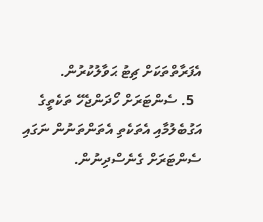އެފަރާތްތަކަށް ޗިޓު ޙަވާލުކުރުން.
  5. ސެންޓަރަށް ހޯދަންޖެހޭ ތަކެތީގެ އަގުބެލުމާއި އެތަކެތި އެތަންތަނުން ނަގައި ސެންޓަރަށް ގެނެސްދިނުން.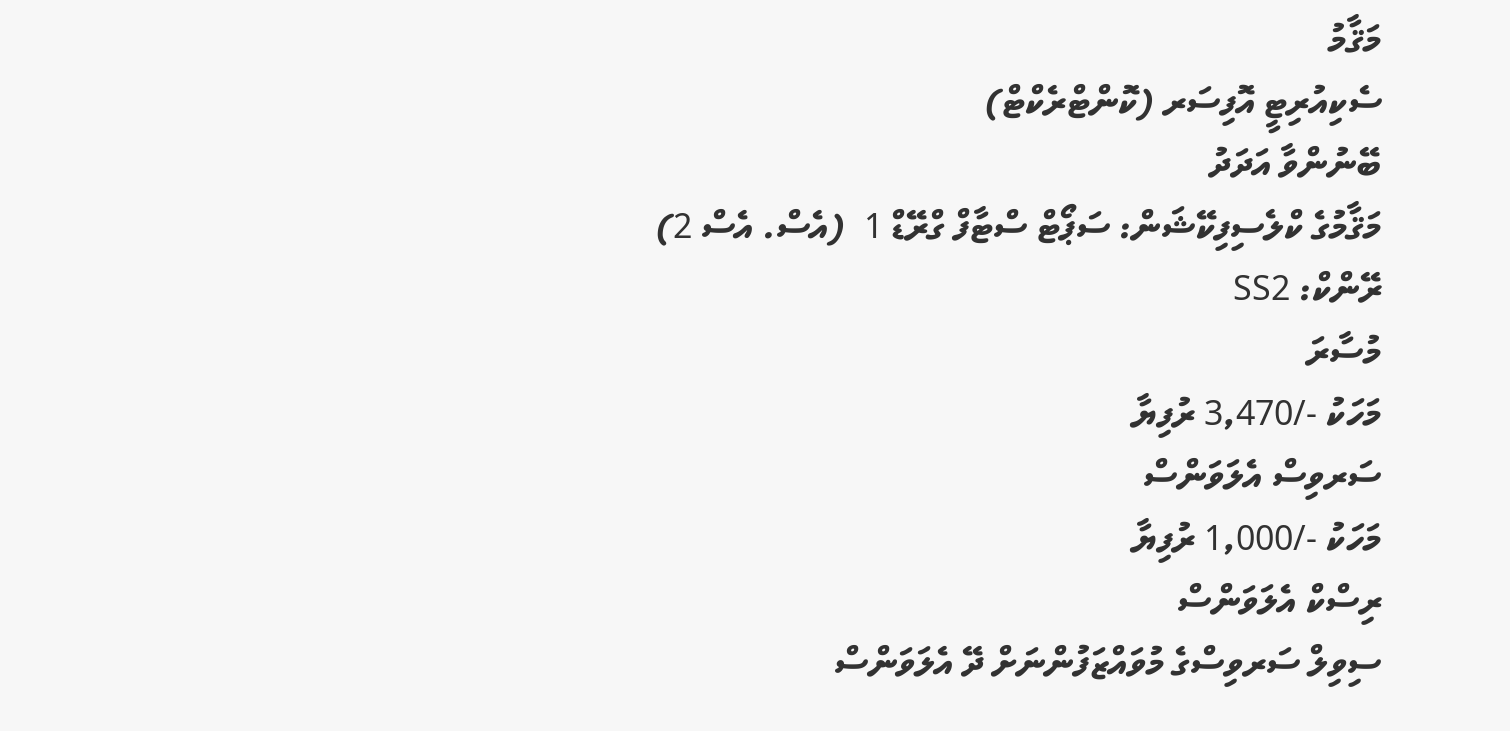މަޤާމު
ސެކިއުރިޓީ އޮފިސަރ (ކޮންޓްރެކްޓް)
ބޭނުންވާ އަދަދު
މަޤާމުގެ ކްލެސިފިކޭޝަން: ސަޕޯޓް ސްޓާފް ގްރޭޑް 1  (އެސް. އެސް 2)
ރޭންކް: SS2
މުސާރަ
މަހަކު -/3,470 ރުފިޔާ
ސަރވިސް އެލަވަންސް
މަހަކު -/1,000 ރުފިޔާ
ރިސްކް އެލަވަންސް
ސިވިލް ސަރވިސްގެ މުވައްޒަފުންނަށް ދޭ އެލަވަންސް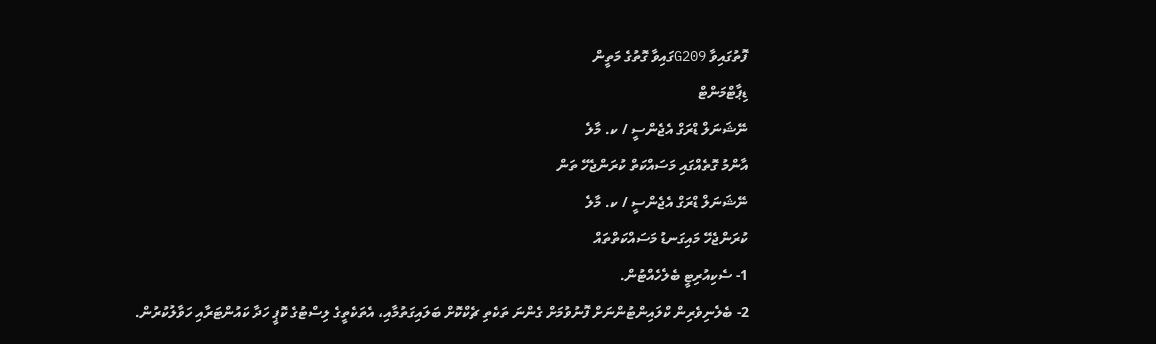ފޮތުގައިވާ G209ގައިވާ ގޮތުގެ މަތީން
ޑިޕާޓްމަންޓް
ނޭޝަނަލް ޑްރަގް އެޖެންސީ / ކ. މާލެ
އާންމު ގޮތެއްގައި މަސައްކަތް ކުރަންޖެހޭ ތަން
ނޭޝަނަލް ޑްރަގް އެޖެންސީ / ކ. މާލެ
ކުރަންޖެހޭ މައިގަނޑު މަސައްކަތްތައް
1- ސެކިއުރިޓީ ބެލެހެއްޓުން.
2- ބެލެނިވެރިން ކްލައިންޓުންނަށް ފޮނުވުމަށް ގެންނަ ތަކެތި ޗެކްކޮށް ބަލައިގަތުމާއި، އެތަކެތީގެ ލިސްޓުގެ ކޮޕީ ހަދާ ކައުންޓަރާއި ހަވާލުކުރުން.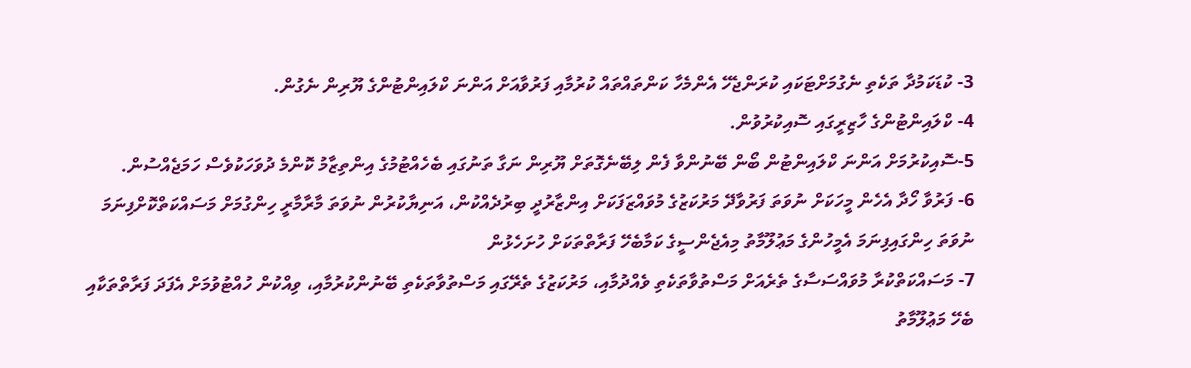3- ކުޑަކަމުދާ ތަކެތި ނެގުމަށްޓަކައި ކުރަންޖެހޭ އެންމެހާ ކަންތައްތައް ކުރުމާއި ފަރުވާއަށް އަންނަ ކްލައިންޓުންގެ ޔޫރިން ނެގުން.
4- ކްލައިންޓުންގެ ހާޒިރީގައި ސޮއިކުރުވުން.
5-ސޮއިކުރުމަށް އަންނަ ކްލައިންޓުން ބޯން ބޭނުންވާ ފެން ލިބޭނެގޮތަށް ޔޫރިން ނަގާ ތަނުގައި ބެހެއްޓުމުގެ އިންތިޒާމު ކޮންމެ ދުވަހަކުވެސް ހަމަޖެއްސުން.
6- ފަރުވާ ހޯދާ އެހެން މީހަކަށް ނުވަތަ ފަރުވާދޭ މަރުކަޒުގެ މުވައްޒަފަކަށް އިންޒާރުދީ ބިރުދެއްކުން، އަނިޔާކުރުން ނުވަތަ މާރާމާރީ ހިންގުމަށް މަސައްކަތްކޮށްފިނަމަ ނުވަތަ ހިންގައިފިނަމަ އެމީހުންގެ މަޢުލޫމާތު މިއެޖެންސީގެ ކަމާބެހޭ ފަރާތްތަކަށް ހުށަހެޅުން
7- މަސައްކަތްކުރާ މުވައްސަސާގެ ތެރެއަށް މަސްތުވާތަކެތި ވެއްދުމާއި، މަރުކަޒުގެ ތެރޭގައި މަސްތުވާތަކެތި ބޭނުންކުރުމާއި، ވިއްކުން ހުއްޓުވުމަށް އެފަދަ ފަރާތްތަކާއި ބެހޭ މަޢުލޫމާތު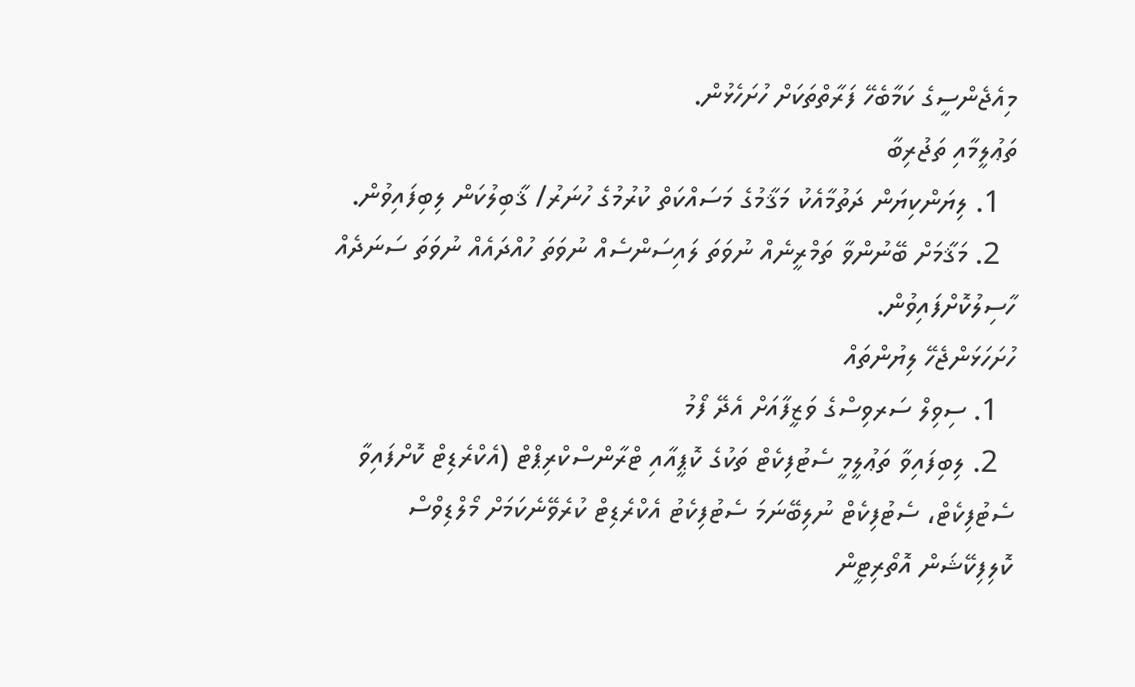މިއެޖެންސީގެ ކަމާބެހޭ ފަރާތްތަކަށް ހުށަހެޅުން.
ތަޢުލީމާއި ތަޖުރިބާ
  1. ލިޔަންކިޔަން ދަތުމާއެކު މަޤާމުގެ މަސައްކަތް ކުރުމުގެ ހުނަރު/ ޤާބިލުކަން ލިބިފައިވުން.
  2. މަޤާމަށް ބޭނުންވާ ތަމްރީނެއް ނުވަތަ ލައިސަންސެއް ނުވަތަ ހުއްދައެއް ނުވަތަ ސަނަދެއް ހާސިލުކޮށްފައިވުން.
ހުށަހަޅަންޖެހޭ ލިޔުންތައް
  1. ސިވިލް ސަރވިސްގެ ވަޒީފާއަށް އެދޭ ފޯމު
  2. ލިބިފައިވާ ތަޢުލީމީ ސެޓުފިކެޓް ތަކުގެ ކޮޕީއާއި ޓްރާންސްކްރިޕްޓް (އެކްރެޑިޓް ކޮށްފައިވާ ސެޓުފިކެޓް، ސެޓުފިކެޓް ނުލިބޭނަމަ ސެޓުފިކެޓު އެކްރެޑިޓް ކުރެވޭނެކަމަށް މޯލްޑިވްސް ކޮލިފިކޭޝަން އޮތޯރިޓީން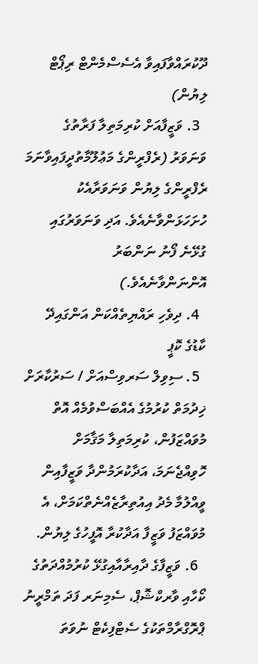ދޫކުރައްވާފައިވާ އެސެސްމެންޓް ރިޕޯޓް ލިޔުން)
  3. ވަޒީފާއަށް ކުރިމަތިލާ ފަރާތުގެ ވަނަވަރު (ރެފްރީންގެ މަޢުލޫމާތުދީފައިވާނަމަ ރެފްރީންގެ ލިޔުން ވަނަވަރާއެކު ހުށަހަޅަންވާނެއެވެ. އަދި ވަނަވަރުގައި ގުޅޭނެ ފޯނު ނަންބަރު އޮންނަންވާނެއެވެ.)
  4. ދިވެހި ރައްޔިތެއްކަން އަންގައިދޭ ކާޑުގެ ކޮޕީ
  5. ސިވިލް ސަރވިސްއަށް / ސަރުކާރަށް ޚިދުމަތް ކުރުމުގެ އެއްބަސްވުމެއް އޮތް މުވައްޒަފުން، ކުރިމަތިލާ މަޤާމަށް ހޮވިއްޖެނަމަ، އަދާކުރަމުންދާ ވަޒީފާއިން ވީއްލުމާ މެދު އިއުތިރާޒެއްނެތްކަމަށް، އެ މުވައްޒަފު ވަޒީފާ އަދާކުރާ އޮފީހުގެ ލިޔުން.
  6. ވަޒީފާގެ ދާއިރާއާއިގުޅޭ ކުރުމުއްދަތުގެ ކޯހާއި ވާރކްޝޮޕް، ސެމިނަރ ފަދަ ތަމްރީނު ޕްރޮގްރާމްތަކުގެ ސެޓްފިކެޓް ނުވަތަ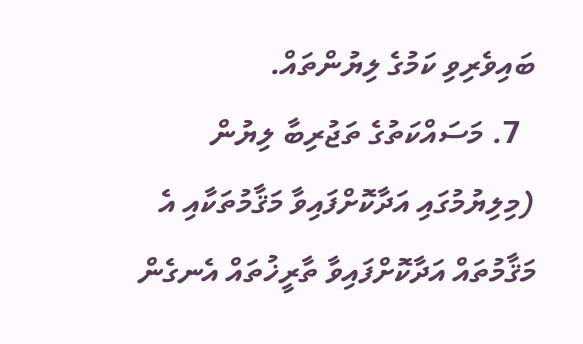ބައިވެރިވި ކަމުގެ ލިޔުންތައް.
  7. މަސައްކަތުގެ ތަޖުރިބާ ލިޔުން (މިލިޔުމުގައި އަދާކޮށްފައިވާ މަޤާމުތަކާއި އެ މަޤާމުތައް އަދާކޮށްފައިވާ ތާރީޚުތައް އެނގެން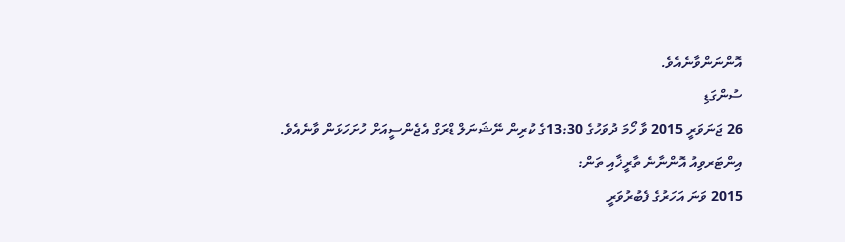އޮންނަންވާނެއެވެ.
ސުންގަޑި
26 ޖަނަވަރީ 2015 ވާ ހޯމަ ދުވަހުގެ 13:30ގެ ކުރިން ނޭޝަނަލް ޑްރަގް އެޖެންސީއަށް ހުށަހަޅަން ވާނެއެވެ.
އިންޓަރވިއު އޮންނާނެ ތާރީޚާއި ތަން:
2015 ވަނަ އަހަރުގެ ފެބުރުވަރީ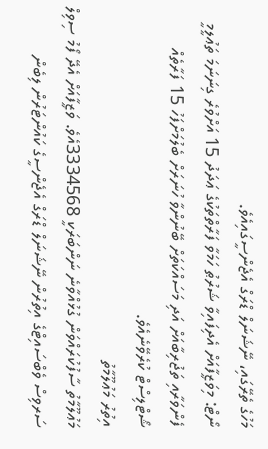މަހުގެ ތެރޭގައި، ނޭޝަނަލް ޑްރަގް އެޖެންސީގައިއެވެ.
ނޯޓް: މިވަޒީފާއަށް އެދިފައިވާ ޝަރުޠު ހަމަވާ ފަރާތްތަކުގެ ޢަދަދު 15 އަށްވުރެ ގިނަނަމަ ތަޢުލީމީ ފެންވަރާއި ތަޖުރިބާއަށް އަދި މަސައްކަތަށް ބޭނުންވާ ހުނަރަށް ބެލުމަށްފަހު 15 ފަރާތެއް ޝޯޓްލިސްޓް ކުރެވޭނެއެވެ.
އިތުރު މަޢުލޫމާތު
މަޢުލޫމާތު ސާފުކުރައްވަން ގުޅުއްވާނެ ނަންބަރަކީ 3334568އެވެ. ވަޒީފާއަށް އެދޭ ފޯމު ސިވިލް ސަރވިސް ވެބްސައިޓްގެ އިތުރުން ނޭޝަނަލް ޑްރަގް އެޖެންސީގެ ކައުންޓަރުން ލިބެން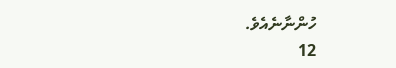ހުންނާނެއެވެ.
12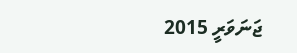ޖަނަވަރީ 2015